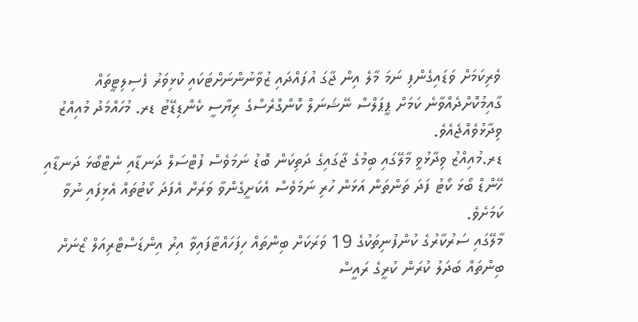ވެރިކަމަށް ވަޑައިގެންފި ނަމަ މާލެ އިން ޖާގަ އުފައްދައި ޒުވާނުންނަށްޓަކައި ކުޅިވަރު ފެސިލިޓީތައް ގާއިމުކޮށްދެއްވާނެ ކަމަށް ޕީޕަލްސް ނޭޝަނަލް ކޮންގްރެސްގެ ރިޔާސީ ކެންޑިޑޭޓު ޑރ. މުހައްމަދު މުއިއްޒު ވިދާޅުވެއްޖެއެވެ.
ޑރ.މުއިއްޒު ވިދާޅުވީ މާލޭގައި ބިމުގެ ޖާގައިގެ ދަތިކަން ބޮޑު ނަމަވެސް ފުޓްސަލް ދަނޑާއި ނެޓްބޯޅަ ދަނޑާއި ހޭންޑް ބޯޅަ ކޯޓު ފަދަ ތަންތަން އަޅަން ހުރި ނަމަވެސް އެކަށީގެންވާ ވަރަށް އެފަދަ ކޯޓުތައް އެޅިފައި ނުވާ ކަމަށެވެ.
މާލޭގައި ސަރުކާރުގެ ކުންފުނިތަކުގެ 19 ވަރަކަށް ބިންތައް ހިފަހައްޓާފައިވާ އިރު އިންޑަސްޓްރިއަލް ޒޯނަށް ބިންތައް ބަދަލު ކުރަން ކުރީގެ ރައީސް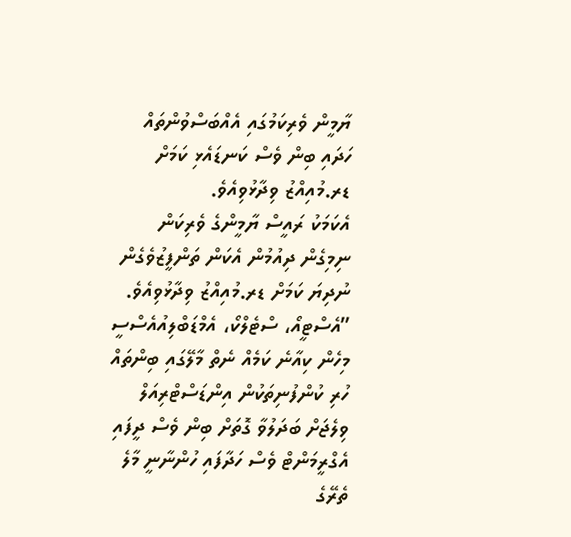ޔާމީން ވެރިކަމުގައި އެއްބަސްވުންތައް ހަދައި ބިން ވެސް ކަނޑައެޅި ކަމަށް ޑރ.މުއިއްޒު ވިދާޅުވިއެވެ.
އެކަމަކު ރައީސް ޔާމީންގެ ވެރިކަން ނިމިގެން ދިއުމުން އެކަން ތަންފީޒުވެގެން ނުދިޔަ ކަމަށް ޑރ.މުއިއްޒު ވިދާޅުވިއެވެ.
”އެސްޓީއޯ، ސްޓެލްކޯ، އެމްޑަބްލިއުއެސްސީ މިހެން ކިއާނެ ކަމެއް ނެތް މާލޭގައި ބިންތައް ހުރި ކުންފުނިތަކުން އިންޑަސްޓްރިއަލް ވިލެޖަށް ބަދަލުވާ ގޮތަށް ބިން ވެސް ދީފައި އެގްރީމަންޓް ވެސް ހަދާފައި ހުންނާނީ މާލެ ތެރޭގެ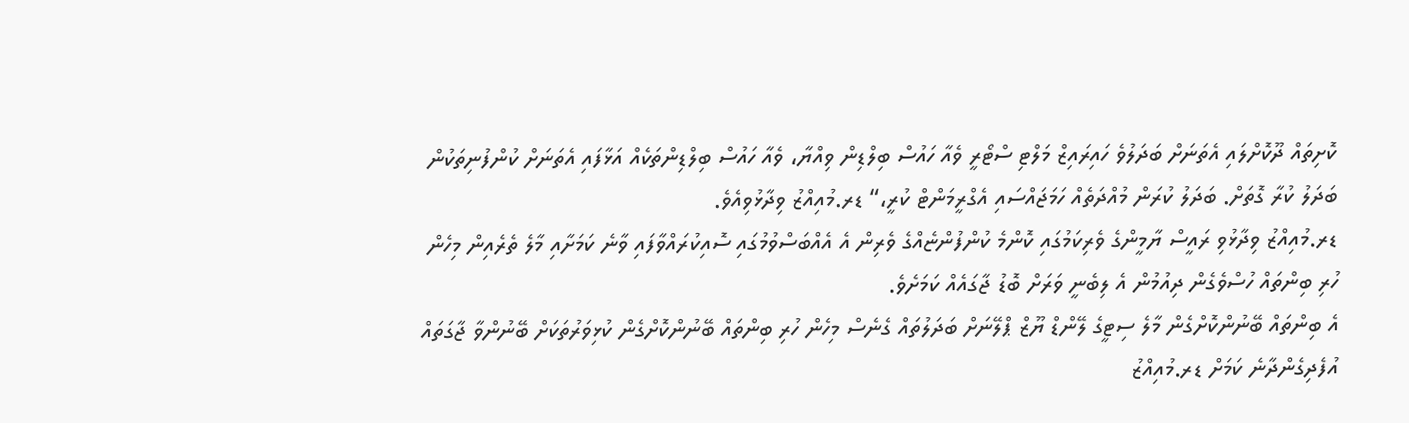ކޮށިތައް ދޫކޮށްލައި އެތަނަށް ބަދަލުވެ ހައިރައިޒް މަލްޓި ސްޓޯރީ ވެއާ ހައުސް ބިލްޑިން ވިއްޔާ، ވެއާ ހައުސް ބިލްޑިންތަކެއް އަޅާފައި އެތަނަށް ކުންފުނިތަކުން ބަދަލު ކުރާ ގޮތަށް. ބަދަލު ކުރަން މުއްދަތެއް ހަމަޖައްސައި އެގްރީމަންޓް ކުރީ،“ ޑރ.މުއިއްޒު ވިދާޅުވިއެވެ.
ޑރ.މުއިއްޒު ވިދާޅުވި ރައީސް ޔާމީންގެ ވެރިކަމުގައި ކޮންމެ ކުންފުންޏެއްގެ ވެރިން އެ އެއްބަސްވުމުގައި ސޮއިކުރައްވާފައި ވާނެ ކަމަށާއި މާލެ ތެރެއިން މިހެން ހުރި ބިންތައް ހުސްވެގެން ދިއުމުން އެ ލިބެނީ ވަރަށް ބޮޑު ޖާގައެއް ކަމަށެވެ.
އެ ބިންތައް ބޭނުންކޮށްގެން މާލެ ސިޓީގެ ލޭންޑް ޔޫޒް ޕްލޭނަށް ބަދަލުތައް ގެނެސް މިހެން ހުރި ބިންތައް ބޭނުންކޮށްގެން ކުޅިވަރުތަކަށް ބޭނުންވާ ޖާގަތައް އުފެދިގެންދާނެ ކަމަށް ޑރ.މުއިއްޒު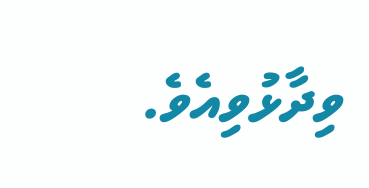ވިދާޅުވިއެވެ.